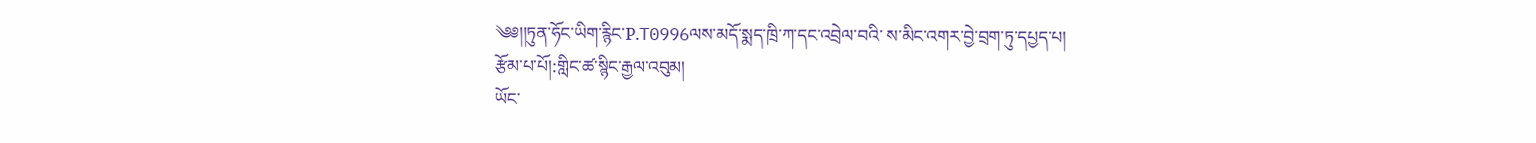༄༅།།ཏུན་ཧོང་ཡིག་རྙིང་P.T0996ལས་མདོ་སྨད་ཁྲི་ཀ་དང་འབྲེལ་བའི་ ས་མིང་འགར་བྱེ་བྲག་ཏུ་དཔྱད་པ།
རྩོམ་པ་པོ།:གླིང་ཚ་སྙིང་རྒྱལ་འབུམ།
ཡོང་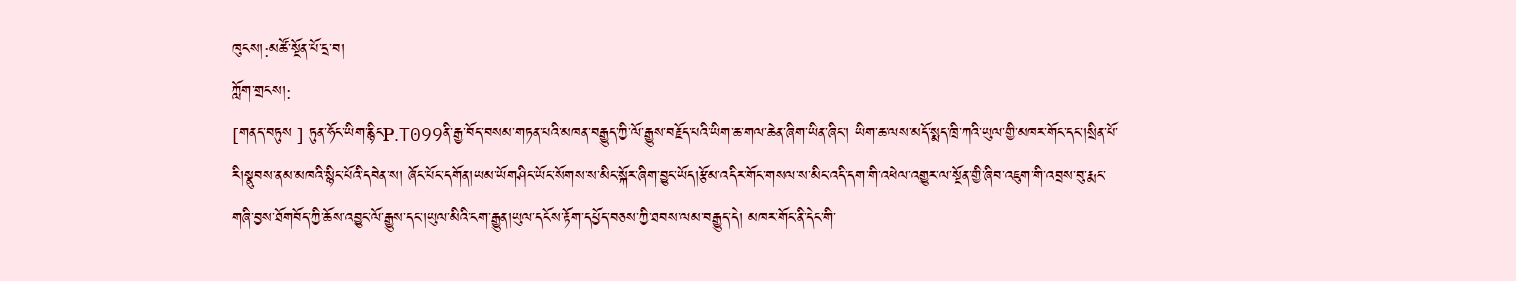ཁུངས།:མཚོ་སྔོན་པོ་དྲ་བ།
ཀློག་གྲངས།:
[གནད་བཏུས ] ཏུན་ཧོང་ཡིག་རྙིངP.T099ནི་རྒྱ་བོད་བསམ་གཏན་པའི་མཁན་བརྒྱུད་ཀྱི་ལོ་རྒྱུས་བརྗོད་པའི་ཡིག་ཆ་གལ་ཆེན་ཞིག་ཡིན་ཞིང་། ཡིག་ཆ་ལས་མདོ་སྨད་ཁྲི་ཀའི་ཡུལ་གྱི་མཁར་གོང་དང་།སྲིན་པོ་རི།སྣུབས་ནམ་མཁའི་སྙིང་པོའི་དབེན་ས། ཞོང་པོང་དགོན།ཡམ་ཡོགཤིང་ཡོང་སོགས་ས་མིང་སྐོར་ཞིག་བྱུང་ཡོད།རྩོམ་འདིར་གོང་གསལ་ས་མིང་འདི་དག་གི་འཕེལ་འགྱུར་ལ་སྔོན་གྱི་ཞིབ་འཇུག་གི་འབྲས་བུ་རྨང་གཞི་བྱས་ཐོགབོད་ཀྱི་ཆོས་འབྱུང་ལོ་རྒྱུས་དང་།ཡུལ་མིའི་ངག་རྒྱུན།ཡུལ་དངོས་རྟོག་དཔྱོད་བཅས་ཀྱི་ཐབས་ལམ་བརྒྱུད་དེ། མཁར་གོང་ནི་དེང་གི་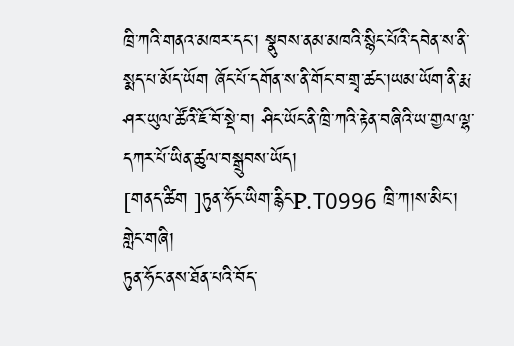ཁྲི་ཀའི་གནའ་མཁར་དང་། སྣུབས་ནམ་མཁའི་སྙིང་པོའི་དབེན་ས་ནི་སྨད་པ་མོད་ཡོག ཞོང་པོ་དགོན་ས་ནི་གོང་བ་གྲྭ་ཚང་།ཡམ་ཡོག་ནི་རྨ་ཤར་ཡུལ་ཚོའི་ཇོ་བོ་སྡེ་བ། ཤིང་ཡོང་ནི་ཁྲི་ཀའི་རྟེན་བཞིའི་ཡ་གྱལ་ལྷ་དཀར་པོ་ཡིན་ཚུལ་བསྒྲུབས་ཡོད།
[གནད་ཚིག ]ཏུན་ཧོང་ཡིག་རྙིངP.T0996 ཁྲི་ཀ།ས་མིང་།
གླེང་གཞི།
ཏུན་ཧོང་ནས་ཐོན་པའི་བོད་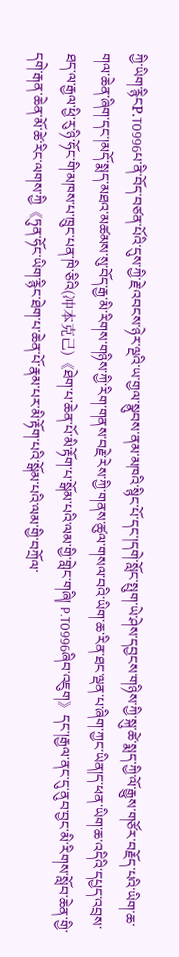ཀྱི་ཡིག་རྙིངP.T0996པ་ནི་བོད་བཙན་པོའི་དུས་ཀྱི་རྗེ་འབངས་ཉེར་ལྔའི་ཡ་གྱལ་སྣུབས་ནམ་མཁའི་སྙིང་པོ་དང་།དགེ་སློང་སྤུག་ཡེ་ཤེས་དབྱངས་གཉིས་ཀྱི་སྐུ་ཚེ་སྨད་ཀྱི་ལོ་རྒྱུས་གཙོར་བརྗོད་པའི་ཡིག་ཆ་གལ་ཆེན་ཞིག་དང་།མདོ་སྨད་མཐའ་མཚམས་སུ་བོད་རྒྱ་མི་རིགས་གཉིས་ཀྱི་རིག་གནས་བརྗེ་རེས་ཀྱི་གནས་ཚུལ་གསལ་བའི་ཡིག་ཆ་རིན་ཐང་ལྡན་པ་ཞིག་ཀྱང་ཡིན།ད་ཕན་ཡིག་ཆ་འདིའི་དཔྱད་འབྲས་ཐད་ལ་རྒྱལ་ཕྱི་རུ་ཉི་ཧོང་གི་མཁས་པ་ཁྲུང་པན་ཁི་ཅིའི(冲本克己)《ཐེག་པ་ཆེན་པོ་མི་རྟོག་པ་སྒོམ་པའི་ལམ་གྱི་གླེང་གཞི། P.T0996ཞིབ་འཇུག》དང་།རྒྱལ་ནང་དུ་ནུབ་བྱང་མི་རིགས་སློབ་ཆེན་གྱི་དགེ་རྒན་ཆེན་མོ་ཚེ་རིང་ལགས་ཀྱི《ཏུན་ཧོང་ཡིག་རྙིང་ཐེག་པ་ཆེན་པོ་རྣམ་པར་མི་རྟོག་པའི་སྒོམ་པའི་ལམ་གྱི་བཀྲོལ་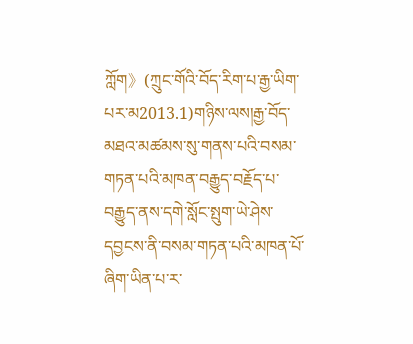ཀློག》(ཀྲུང་གོའི་བོད་རིག་པ་རྒྱ་ཡིག་པར་མ2013.1)གཉིས་ལས།རྒྱ་བོད་མཐའ་མཚམས་སུ་གནས་པའི་བསམ་གཏན་པའི་མཁན་བརྒྱུད་བརྗོད་པ་བརྒྱུད་ནས་དགེ་སློང་སྤུག་ཡེ་ཤེས་དབྱངས་ནི་བསམ་གཏན་པའི་མཁན་པོ་ཞིག་ཡིན་པ་ར་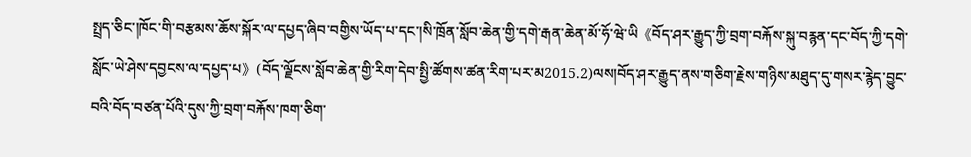སྤྲད་ཅིང་།ཁོང་གི་བརྩམས་ཆོས་སྐོར་ལ་དཔྱད་ཞིབ་བགྱིས་ཡོད་པ་དང་།སི་ཁྲོན་སློབ་ཆེན་གྱི་དགེ་རྒན་ཆེན་མོ་ཧོ་ཝེ་ཡི《བོད་ཤར་རྒྱུད་ཀྱི་བྲག་བརྐོས་སྐུ་བརྙན་དང་བོད་ཀྱི་དགེ་སློང་ཡེ་ཤེས་དབྱངས་ལ་དཔྱད་པ》(བོད་ལྗོངས་སློབ་ཆེན་གྱི་རིག་དེབ་སྤྱི་ཚོགས་ཚན་རིག་པར་མ2015.2)ལས།བོད་ཤར་རྒྱུད་ནས་གཅིག་རྗེས་གཉིས་མཐུད་དུ་གསར་རྙེད་བྱུང་བའི་བོད་བཙན་པོའི་དུས་ཀྱི་བྲག་བརྐོས་ཁག་ཅིག་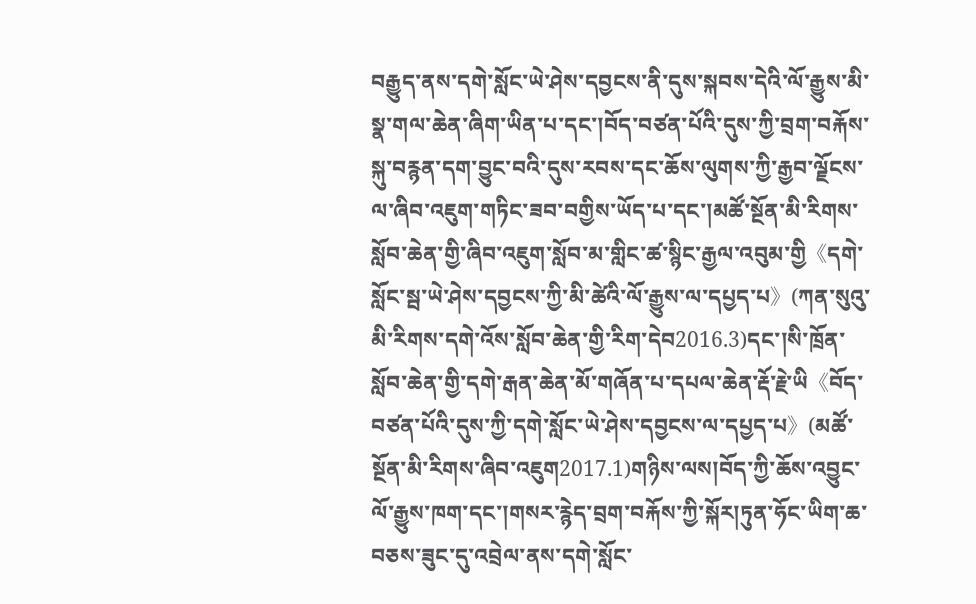བརྒྱུད་ནས་དགེ་སློང་ཡེ་ཤེས་དབྱངས་ནི་དུས་སྐབས་དེའི་ལོ་རྒྱུས་མི་སྣ་གལ་ཆེན་ཞིག་ཡིན་པ་དང་།བོད་བཙན་པོའི་དུས་ཀྱི་བྲག་བརྐོས་སྐུ་བརྙན་དག་བྱུང་བའི་དུས་རབས་དང་ཆོས་ལུགས་ཀྱི་རྒྱབ་ལྗོངས་ལ་ཞིབ་འཇུག་གཏིང་ཟབ་བགྱིས་ཡོད་པ་དང་།མཚོ་སྔོན་མི་རིགས་སློབ་ཆེན་གྱི་ཞིབ་འཇུག་སློབ་མ་གླིང་ཚ་སྙིང་རྒྱལ་འབུམ་གྱི《དགེ་སློང་སྦ་ཡེ་ཤེས་དབྱངས་ཀྱི་མི་ཚེའི་ལོ་རྒྱུས་ལ་དཔྱད་པ》(ཀན་སུའུ་མི་རིགས་དགེ་འོས་སློབ་ཆེན་གྱི་རིག་དེབ2016.3)དང་།སི་ཁྲོན་སློབ་ཆེན་གྱི་དགེ་རྒན་ཆེན་མོ་གཞོན་པ་དཔལ་ཆེན་རྡོ་རྗེ་ཡི《བོད་བཙན་པོའི་དུས་ཀྱི་དགེ་སློང་ཡེ་ཤེས་དབྱངས་ལ་དཔྱད་པ》(མཚོ་སྔོན་མི་རིགས་ཞིབ་འཇུག2017.1)གཉིས་ལས།བོད་ཀྱི་ཆོས་འབྱུང་ལོ་རྒྱུས་ཁག་དང་།གསར་རྙེད་བྲག་བརྐོས་ཀྱི་སྐོར།ཏུན་ཧོང་ཡིག་ཆ་བཅས་ཟུང་དུ་འབྲེལ་ནས་དགེ་སློང་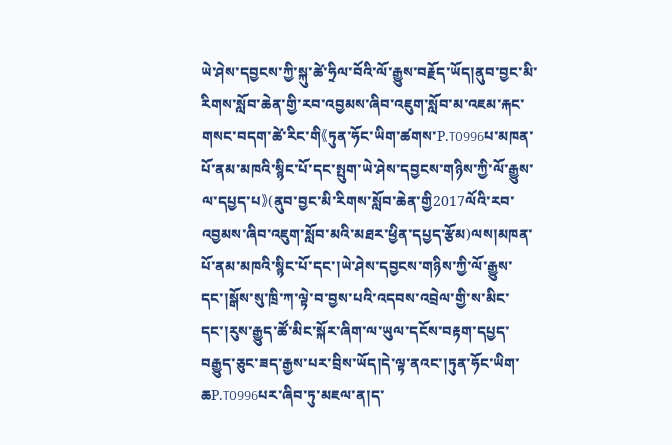ཡེ་ཤེས་དབྱངས་ཀྱི་སྐུ་ཚེ་ཧྲིལ་བོའི་ལོ་རྒྱུས་བརྗོད་ཡོད།ནུབ་བྱང་མི་རིགས་སློབ་ཆེན་གྱི་རབ་འབྱམས་ཞིབ་འཇུག་སློབ་མ་འཇམ་རྐང་གསང་བདག་ཚེ་རིང་གི《ཏུན་ཧོང་ཡིག་ཚགས་P.T0996པ་མཁན་པོ་ནམ་མཁའི་སྙིང་པོ་དང་སྤུག་ཡེ་ཤེས་དབྱངས་གཉིས་ཀྱི་ལོ་རྒྱུས་ལ་དཔྱད་པ》(ནུབ་བྱང་མི་རིགས་སློབ་ཆེན་གྱི2017ལོའི་རབ་འབྱམས་ཞིབ་འཇུག་སློབ་མའི་མཐར་ཕྱིན་དཔྱད་རྩོམ)ལས།མཁན་པོ་ནམ་མཁའི་སྙིང་པོ་དང་།ཡེ་ཤེས་དབྱངས་གཉིས་ཀྱི་ལོ་རྒྱུས་དང་།སྒོས་སུ་ཁྲི་ཀ་ལྟེ་བ་བྱས་པའི་འདབས་འབྲེལ་གྱི་ས་མིང་དང་།རུས་རྒྱུད་ཚོ་མིང་སྐོར་ཞིག་ལ་ཡུལ་དངོས་བརྟག་དཔྱད་བརྒྱུད་ཅུང་ཟད་རྒྱས་པར་བྲིས་ཡོད།དེ་ལྟ་ནའང་།ཏུན་ཧོང་ཡིག་ཆP.T0996པར་ཞིབ་ཏུ་མཇལ་ན།ད་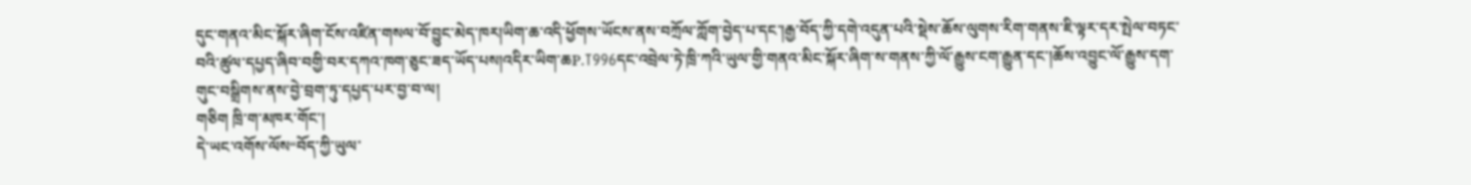དུང་གནའ་མིང་སྐོར་ཞིག་ངོས་འཛིན་གསལ་བོ་བྱུང་མེད་ཁར།ཡིག་ཆ་འདི་ཕྱོགས་ཡོངས་ནས་བཀྲོལ་ཀློག་བྱེད་པ་དང་།རྒྱ་བོད་ཀྱི་དགེ་འདུན་པའི་སྡེས་ཆོས་ལུགས་རིག་གནས་ཇི་ལྟར་དར་སྤེལ་བཏང་བའི་ཚུལ་དཔྱད་ཞིབ་བགྱི་བར་དཀའ་ཁག་ཅུང་ཟད་ཡོད་པས།འདིར་ཡིག་ཆP.T996དང་འབྲེལ་ཏེ་ཁྲི་ཀའི་ཡུལ་གྱི་གནའ་མིང་སྐོར་ཞིག་ས་གནས་ཀྱི་ལོ་རྒྱུས་ངག་རྒྱུན་དང་།ཆོས་འབྱུང་ལོ་རྒྱུས་དག་གུང་བསྒྲིགས་ནས་བྱེ་བྲག་ཏུ་དཔྱད་པར་བྱ་བ་ལ།
གཅིག ཁྲི་ག་མཁར་གོང་།
དེ་ཡང་འགོས་ལོས“བོད་ཀྱི་ཡུལ་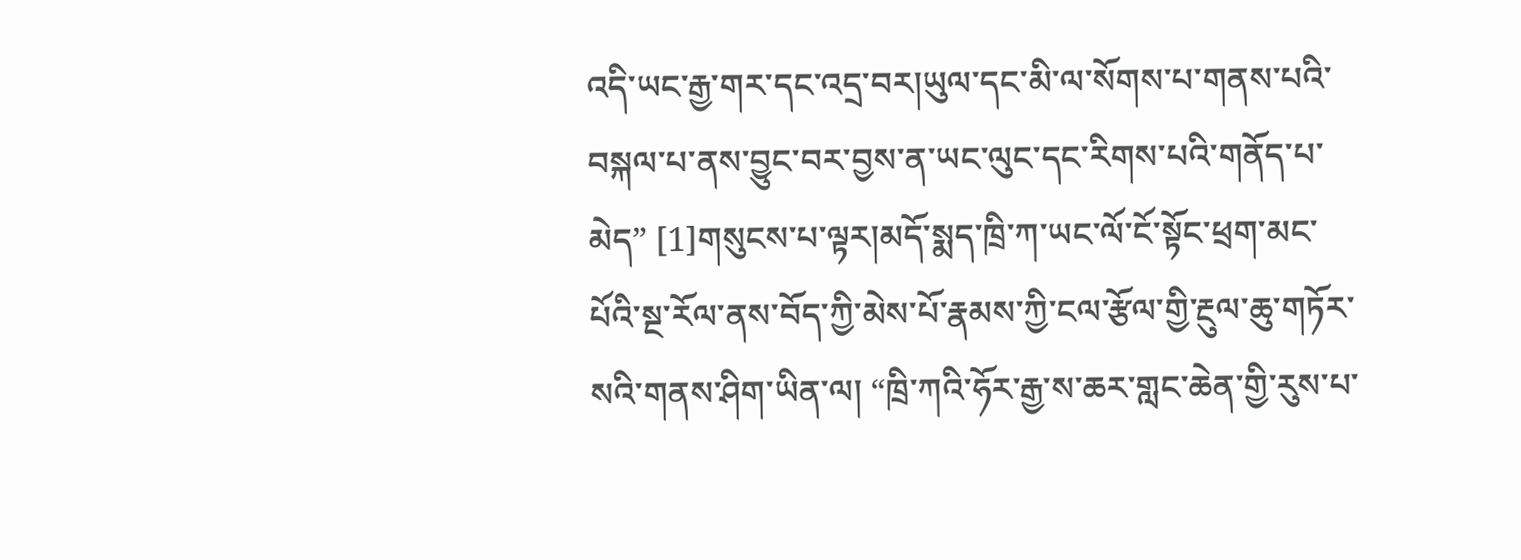འདི་ཡང་རྒྱ་གར་དང་འདྲ་བར།ཡུལ་དང་མི་ལ་སོགས་པ་གནས་པའི་བསྐལ་པ་ནས་བྱུང་བར་བྱས་ན་ཡང་ལུང་དང་རིགས་པའི་གནོད་པ་མེད” [1]གསུངས་པ་ལྟར།མདོ་སྨད་ཁྲི་ཀ་ཡང་ལོ་ངོ་སྟོང་ཕྲག་མང་པོའི་སྔ་རོལ་ནས་བོད་ཀྱི་མེས་པོ་རྣམས་ཀྱི་ངལ་རྩོལ་གྱི་རྔུལ་ཆུ་གཏོར་སའི་གནས་ཤིག་ཡིན་ལ། “ཁྲི་ཀའི་ཧོར་རྒྱ་ས་ཆར་གླང་ཆེན་གྱི་རུས་པ་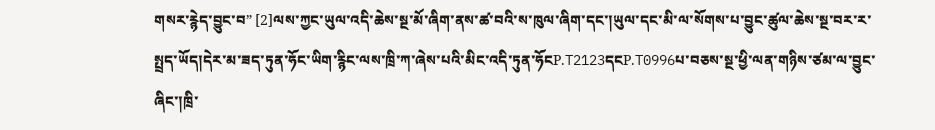གསར་རྙེད་བྱུང་བ” [2]ལས་ཀྱང་ཡུལ་འདི་ཆེས་སྔ་མོ་ཞིག་ནས་ཚ་བའི་ས་ཁུལ་ཞིག་དང་།ཡུལ་དང་མི་ལ་སོགས་པ་བྱུང་ཚུལ་ཆེས་སྔ་བར་ར་སྤྲད་ཡོད།དེར་མ་ཟད་ཏུན་ཧོང་ཡིག་རྙིང་ལས་ཁྲི་ཀ་ཞེས་པའི་མིང་འདི་ཏུན་ཧོངP.T2123དངP.T0996པ་བཅས་སྔ་ཕྱི་ལན་གཉིས་ཙམ་ལ་བྱུང་ཞིང་།ཁྲི་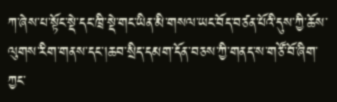ཀ་ཞེས་པ་སྟོང་སྡེ་དང་ཁྲི་སྡེ་གང་ཡིན་མི་གསལ་ཡང་བོད་བཙན་པོའི་དུས་ཀྱི་ཆོས་ལུགས་རིག་གནས་དང་།ཆབ་སྲིད་དམག་དོན་བཅས་ཀྱི་གནད་ས་གཙོ་བོ་ཞིག་ཀྱང་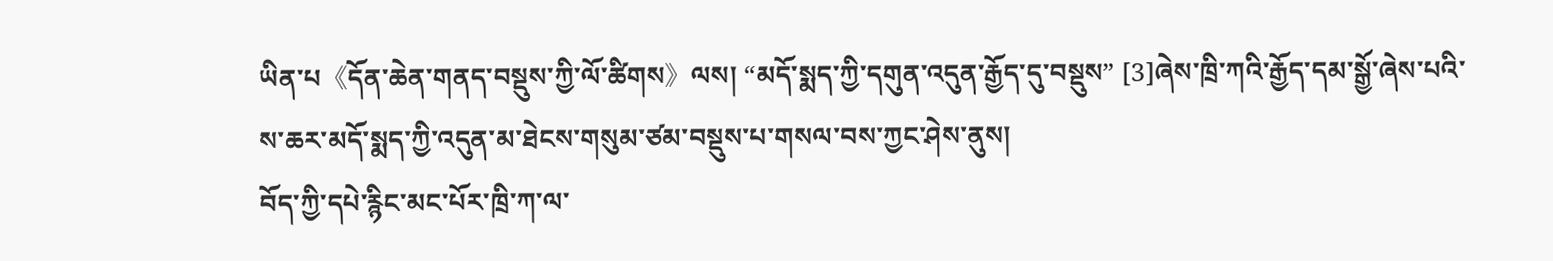ཡིན་པ《དོན་ཆེན་གནད་བསྡུས་ཀྱི་ལོ་ཚིགས》ལས། “མདོ་སྨད་ཀྱི་དགུན་འདུན་རྒྱོད་དུ་བསྡུས” [3]ཞེས་ཁྲི་ཀའི་རྒྱོད་དམ་སྒྱོ་ཞེས་པའི་ས་ཆར་མདོ་སྨད་ཀྱི་འདུན་མ་ཐེངས་གསུམ་ཙམ་བསྡུས་པ་གསལ་བས་ཀྱང་ཤེས་ནུས།
བོད་ཀྱི་དཔེ་རྙིང་མང་པོར་ཁྲི་ཀ་ལ་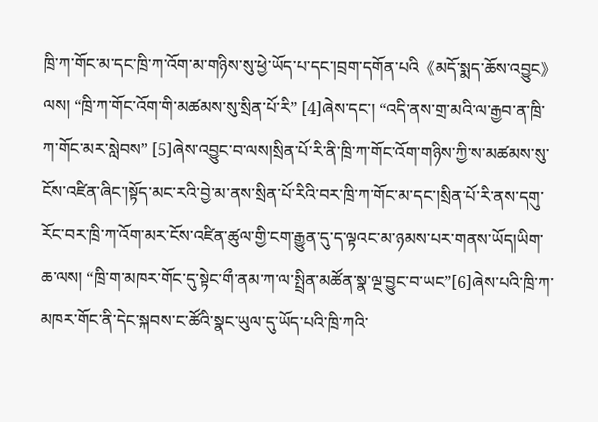ཁྲི་ཀ་གོང་མ་དང་ཁྲི་ཀ་འོག་མ་གཉིས་སུ་ཕྱེ་ཡོད་པ་དང་།བྲག་དགོན་པའི《མདོ་སྨད་ཆོས་འབྱུང》ལས། “ཁྲི་ཀ་གོང་འོག་གི་མཚམས་སུ་སྲིན་པོ་རི” [4]ཞེས་དང་། “འདི་ནས་གྲ་མའི་ལ་རྒྱབ་ན་ཁྲི་ཀ་གོང་མར་སླེབས” [5]ཞེས་འབྱུང་བ་ལས།སྲིན་པོ་རི་ནི་ཁྲི་ཀ་གོང་འོག་གཉིས་ཀྱི་ས་མཚམས་སུ་ངོས་འཛིན་ཞིང་།སྟོད་མང་རའི་བྱེ་མ་ནས་སྲིན་པོ་རིའི་བར་ཁྲི་ཀ་གོང་མ་དང་།སྲིན་པོ་རི་ནས་དགུ་རོང་བར་ཁྲི་ཀ་འོག་མར་ངོས་འཛིན་ཚུལ་གྱི་ངག་རྒྱུན་དུ་ད་ལྟའང་མ་ཉམས་པར་གནས་ཡོད།ཡིག་ཆ་ལས། “ཁྲི་ག་མཁར་གོང་དུ་སྟེང་གྀ་ནམ་ཀ་ལ་སྤྲིན་མཚོན་སྣ་ལྔ་བྱུང་བ་ཡང”[6]ཞེས་པའི་ཁྲི་ཀ་མཁར་གོང་ནི་དེང་སྐབས་ང་ཚོའི་སྣང་ཡུལ་དུ་ཡོད་པའི་ཁྲི་ཀའི་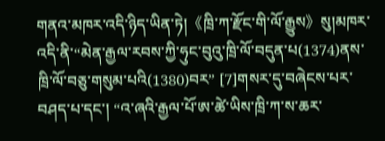གནའ་མཁར་འདི་ཉིད་ཡིན་ཏེ།《ཁྲི་ཀ་རྫོང་གི་ལོ་རྒྱུས》སུ།མཁར་འདི་ནི་“མེན་རྒྱལ་རབས་ཀྱི་ཧུང་བུའུ་ཁྲི་ལོ་བདུན་པ(1374)ནས་ཁྲི་ལོ་བཅུ་གསུམ་པའི(1380)བར” [7]གསར་དུ་བཞེངས་པར་བཤད་པ་དང་། “འ་ཞའི་རྒྱལ་པོ་ཨ་ཚེ་ཡིས་ཁྲི་ཀ་ས་ཆར་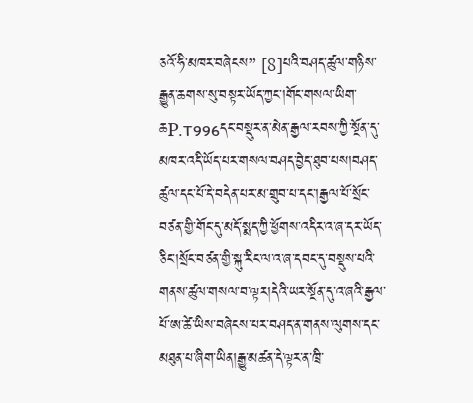ཅའོ་ཧི་མཁར་བཞེངས” [8]པའི་བཤད་ཚུལ་གཉིས་རྒྱུན་ཆགས་སུ་བསྟར་ཡོད་ཀྱང་།གོང་གསལ་ཡིག་ཆP.T996དང་བསྡུར་ན་མེན་རྒྱལ་རབས་ཀྱི་སྔོན་དུ་མཁར་འདི་ཡོད་པར་གསལ་བཤད་བྱེད་ཐུབ་པས།བཤད་ཚུལ་དང་པོ་དེ་བདེན་པར་མ་གྲུབ་པ་དང་།རྒྱལ་པོ་སྲོང་བཙན་གྱི་གོང་དུ་མདོ་སྨད་ཀྱི་ཕྱོགས་འདིར་འ་ཞ་དར་ཡོད་ཅིང་།སྲོང་བཙན་གྱི་སྐུ་རིང་ལ་འ་ཞ་དབང་དུ་བསྡུས་པའི་གནས་ཚུལ་གསལ་བ་ལྟར།དེའི་ཡར་སྔོན་དུ་འ་ཞའི་རྒྱལ་པོ་ཨ་ཚེ་ཡིས་བཞེངས་པར་བཤད་ན་གནས་ལུགས་དང་མཐུན་པ་ཞིག་ཡིན།རྒྱུ་མཚན་དེ་ལྟར་ན་ཁྲི་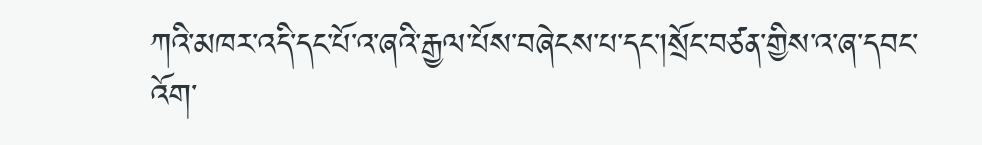ཀའི་མཁར་འདི་དང་པོ་འ་ཞའི་རྒྱལ་པོས་བཞེངས་པ་དང་།སྲོང་བཙན་གྱིས་འ་ཞ་དབང་འོག་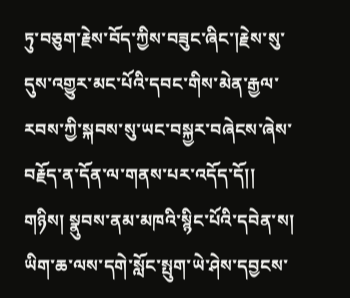ཏུ་བཅུག་རྗེས་བོད་ཀྱིས་བཟུང་ཞིང་།རྗེས་སུ་དུས་འགྱུར་མང་པོའི་དབང་གིས་མེན་རྒྱལ་རབས་ཀྱི་སྐབས་སུ་ཡང་བསྐྱར་བཞེངས་ཞེས་བརྗོད་ན་དོན་ལ་གནས་པར་འདོད་དོ།།
གཉིས། སྣུབས་ནམ་མཁའི་སྙིང་པོའི་དབེན་ས།
ཡིག་ཆ་ལས་དགེ་སློང་སྤུག་ཡེ་ཤེས་དབྱངས་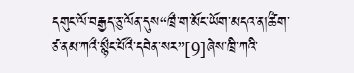དགུང་ལོ་བརྒྱད་ཅུ་ལོན་དུས“ཁྲྀ་ག་མོང་ཡོག་མདའ་ན།ཚྀག་ཙ་ནམ་ཀའྀ་སྙྀང་པོའྀ་དབེན་སར”[9]ཞེས་ཁྲི་ཀའི་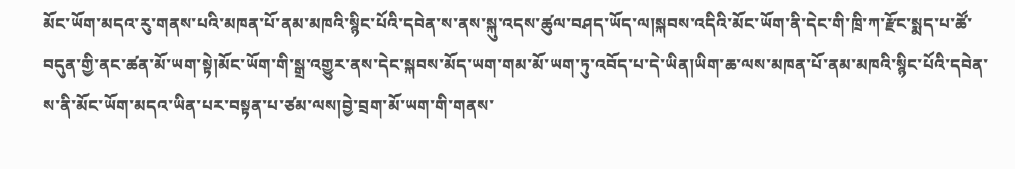མོང་ཡོག་མདའ་རུ་གནས་པའི་མཁན་པོ་ནམ་མཁའི་སྙིང་པོའི་དབེན་ས་ནས་སྐུ་འདས་ཚུལ་བཤད་ཡོད་ལ།སྐབས་འདིའི་མོང་ཡོག་ནི་དེང་གི་ཁྲི་ཀ་རྫོང་སྨད་པ་ཚོ་བདུན་གྱི་ནང་ཚན་མོ་ཡག་སྟེ།མོང་ཡོག་གི་སྒྲ་འགྱུར་ནས་དེང་སྐབས་མོད་ཡག་གམ་མོ་ཡག་ཏུ་འབོད་པ་དེ་ཡིན།ཡིག་ཆ་ལས་མཁན་པོ་ནམ་མཁའི་སྙིང་པོའི་དབེན་ས་ནི་མོང་ཡོག་མདའ་ཡིན་པར་བསྟན་པ་ཙམ་ལས།བྱེ་བྲག་མོ་ཡག་གི་གནས་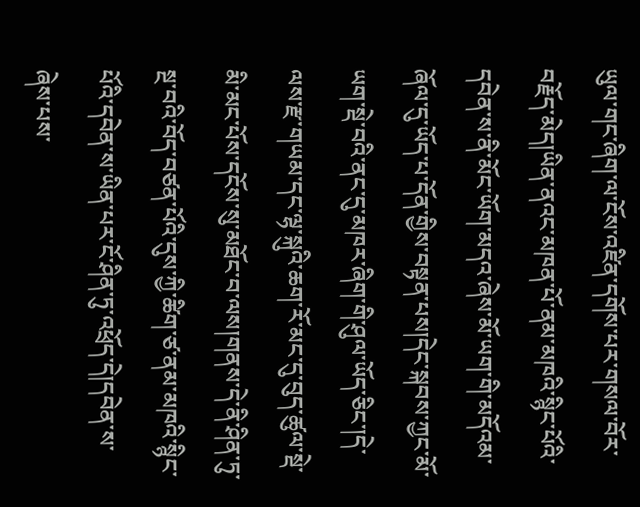ཡུལ་གང་ཞིག་ལ་ངོས་འཛིན་དགོས་པར་གསལ་བོར་བརྗོད་མེད།ཡིན་ནའང་མཁན་པོ་ནམ་མཁའི་སྙིང་པོའི་དབེན་ས་ནི་མོང་ཡོག་མདའ་ཞེས་མོ་ཡག་གི་མདོའམ་ཞོལ་དུ་ཡོད་པ་དོན་གྱིས་བསྟན་པས།དེང་སྐབས་ཀྱང་མོ་ཡག་སྡེ་བའི་ནང་དུ་མཁར་ཞིག་གི་ཤུལ་ཡོད་ཅིང་།དེ་ལས་རྫ་གཡམ་དང་ལྷ་སྐུའི་ཆག་རོ་མང་དུ་བུད་ཚུལ་སྡེ་མི་མང་པོས་དངོས་སུ་མཐོང་བ་ལས།གནས་དེ་ནི་ཤིན་ཏུ་སྔ་བའི་བོད་བཙན་པོའི་དུས་ཀྱི་ཚིག་ཙ་ནམ་མཁའི་སྙིང་པོའི་དབེན་ས་ཡིན་པར་ངོ་ཤིན་ཏུ་འཕྲོད་དེ།དབེན་ས་ཞེས་པས་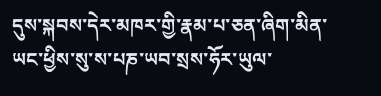དུས་སྐབས་དེར་མཁར་གྱི་རྣམ་པ་ཅན་ཞིག་མིན་ཡང་ཕྱིས་སུ་ས་པཎ་ཡབ་སྲས་ཧོར་ཡུལ་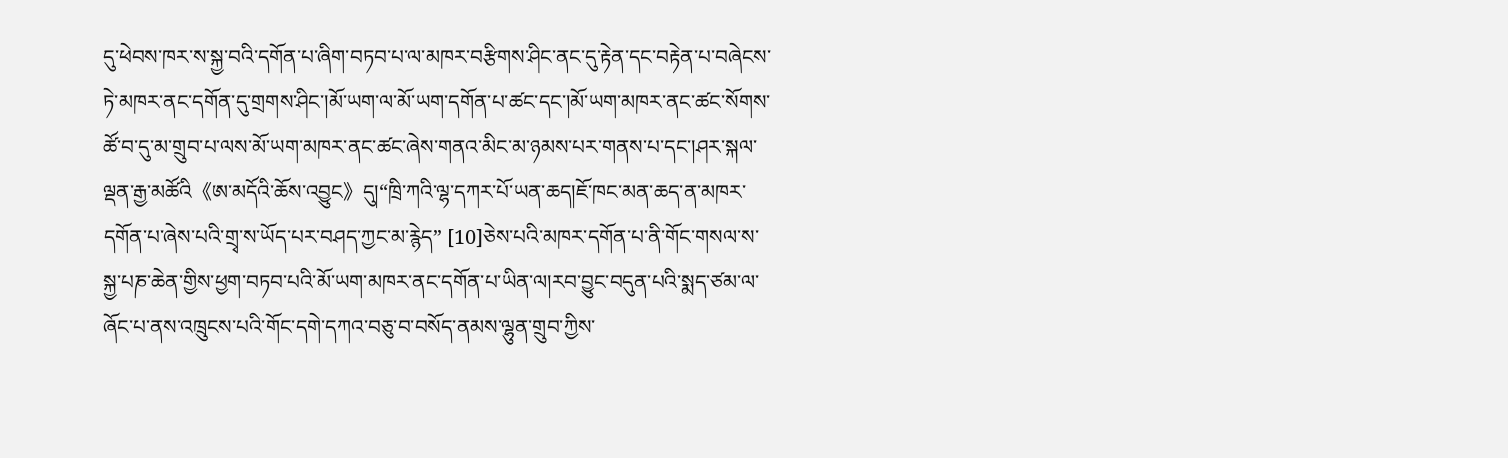དུ་ཕེབས་ཁར་ས་སྐྱ་བའི་དགོན་པ་ཞིག་བཏབ་པ་ལ་མཁར་བརྩིགས་ཤིང་ནང་དུ་རྟེན་དང་བརྟེན་པ་བཞེངས་ཏེ་མཁར་ནང་དགོན་དུ་གྲགས་ཤིང་།མོ་ཡག་ལ་མོ་ཡག་དགོན་པ་ཚང་དང་།མོ་ཡག་མཁར་ནང་ཚང་སོགས་ཚོ་བ་དུ་མ་གྲུབ་པ་ལས་མོ་ཡག་མཁར་ནང་ཚང་ཞེས་གནའ་མིང་མ་ཉམས་པར་གནས་པ་དང་།ཤར་སྐལ་ལྡན་རྒྱ་མཚོའི《ཨ་མདོའི་ཆོས་འབྱུང》དུ།“ཁྲི་ཀའི་ལྷ་དཀར་པོ་ཡན་ཆད།ཇོ་ཁང་མན་ཆད་ན་མཁར་དགོན་པ་ཞེས་པའི་གྲྭ་ས་ཡོད་པར་བཤད་ཀྱང་མ་རྙེད” [10]ཅེས་པའི་མཁར་དགོན་པ་ནི་གོང་གསལ་ས་སྐྱ་པཎ་ཆེན་གྱིས་ཕྱག་བཏབ་པའི་མོ་ཡག་མཁར་ནང་དགོན་པ་ཡིན་ལ།རབ་བྱུང་བདུན་པའི་སྨད་ཙམ་ལ་ཞོང་པ་ནས་འཁྲུངས་པའི་གོང་དགེ་དཀའ་བཅུ་བ་བསོད་ནམས་ལྷུན་གྲུབ་ཀྱིས་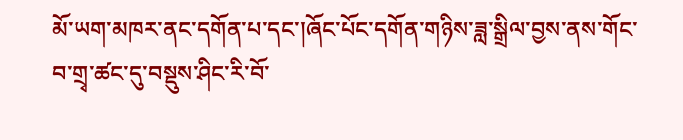མོ་ཡག་མཁར་ནང་དགོན་པ་དང་།ཞོང་པོང་དགོན་གཉིས་ཟླ་སྒྲིལ་བྱས་ནས་གོང་བ་གྲྭ་ཚང་དུ་བསྡུས་ཤིང་རི་བོ་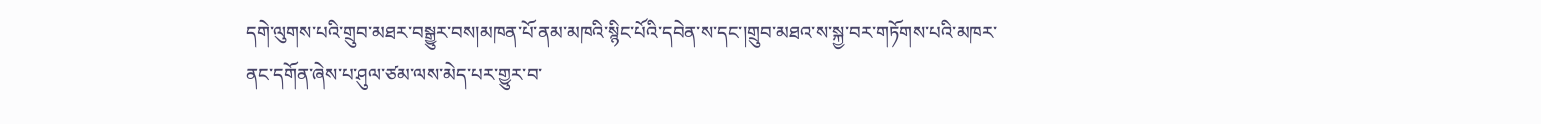དགེ་ལུགས་པའི་གྲུབ་མཐར་བསྒྱུར་བས།མཁན་པོ་ནམ་མཁའི་སྙིང་པོའི་དབེན་ས་དང་།གྲུབ་མཐའ་ས་སྐྱ་བར་གཏོགས་པའི་མཁར་ནང་དགོན་ཞེས་པ་ཤུལ་ཙམ་ལས་མེད་པར་གྱུར་བ་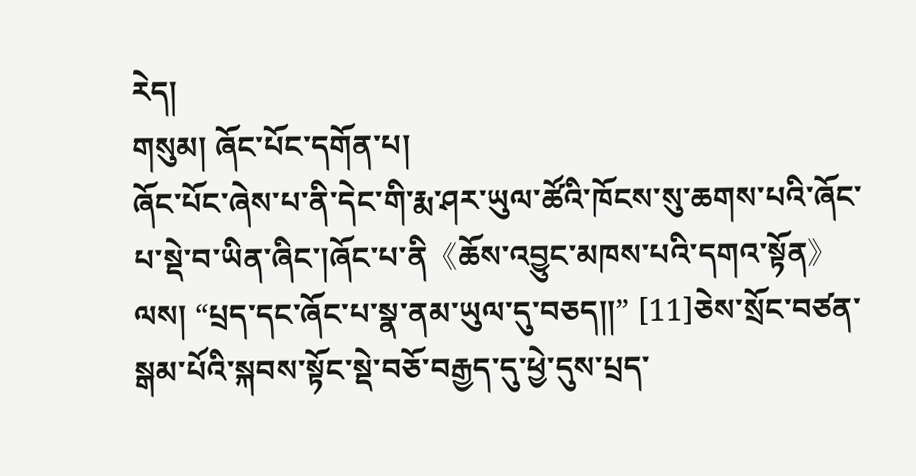རེད།
གསུམ། ཞོང་པོང་དགོན་པ།
ཞོང་པོང་ཞེས་པ་ནི་དེང་གི་རྨ་ཤར་ཡུལ་ཚོའི་ཁོངས་སུ་ཆགས་པའི་ཞོང་པ་སྡེ་བ་ཡིན་ཞིང་།ཞོང་པ་ནི《ཆོས་འབྱུང་མཁས་པའི་དགའ་སྟོན》ལས། “པྲད་དང་ཞོང་པ་སྣ་ནམ་ཡུལ་དུ་བཅད།།” [11]ཅེས་སྲོང་བཙན་སྒམ་པོའི་སྐབས་སྟོང་སྡེ་བཅོ་བརྒྱད་དུ་ཕྱེ་དུས་པྲད་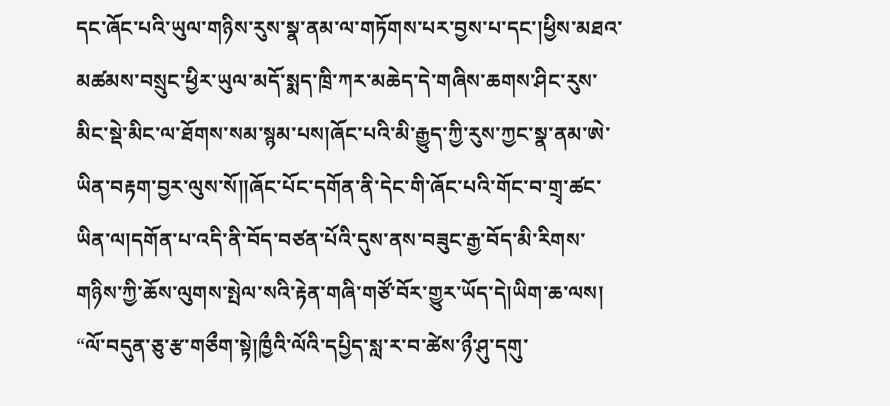དང་ཞོང་པའི་ཡུལ་གཉིས་རུས་སྣ་ནམ་ལ་གཏོགས་པར་བྱས་པ་དང་།ཕྱིས་མཐའ་མཚམས་བསྲུང་ཕྱིར་ཡུལ་མདོ་སྨད་ཁྲི་ཀར་མཆེད་དེ་གཞིས་ཆགས་ཤིང་རུས་མིང་སྡེ་མིང་ལ་ཐོགས་སམ་སྙམ་པས།ཞོང་པའི་མི་རྒྱུད་ཀྱི་རུས་ཀྱང་སྣ་ནམ་ཨེ་ཡིན་བརྟག་བྱར་ལུས་སོ།།ཞོང་པོང་དགོན་ནི་དེང་གི་ཞོང་པའི་གོང་བ་གྲྭ་ཚང་ཡིན་ལ།དགོན་པ་འདི་ནི་བོད་བཙན་པོའི་དུས་ནས་བཟུང་རྒྱ་བོད་མི་རིགས་གཉིས་ཀྱི་ཆོས་ལུགས་སྤེལ་སའི་རྟེན་གཞི་གཙོ་བོར་གྱུར་ཡོད་དེ།ཡིག་ཆ་ལས། “ལོ་བདུན་ཅུ་རྩ་གཅྀག་སྟེ།ཁྱྀའི་ལོའི་དཔྱིད་སླ་ར་བ་ཚེས་ཉྀ་ཤུ་དགུ་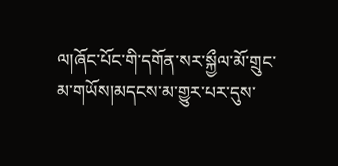ལ།ཞོང་པོང་གི་དགོན་སར་སྐྱྀལ་མོ་གྲུང་མ་གཡོས།མདངས་མ་གྱུར་པར་དུས་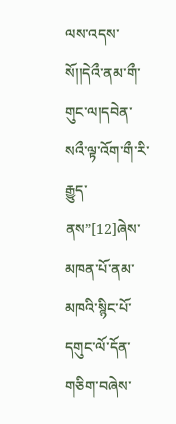ལས་འདས་སོ།།དེའྀ་ནམ་གྀ་གུང་ལ།དབེན་སའྀ་ལྟ་འོག་གྀ་རི་རྒྱུད་ནས”[12]ཞེས་མཁན་པོ་ནམ་མཁའི་སྙིང་པོ་དགུང་ལོ་དོན་གཅིག་བཞེས་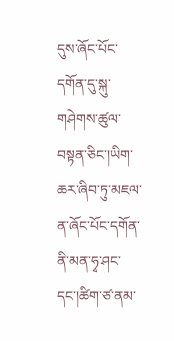དུས་ཞོང་པོང་དགོན་དུ་སྐུ་གཤེགས་ཚུལ་བསྟན་ཅིང་།ཡིག་ཆར་ཞིབ་ཏུ་མཇལ་ན་ཞོང་པོང་དགོན་ནི་མན་ཧྭ་ཤང་དང་།ཚིག་ཙ་ནམ་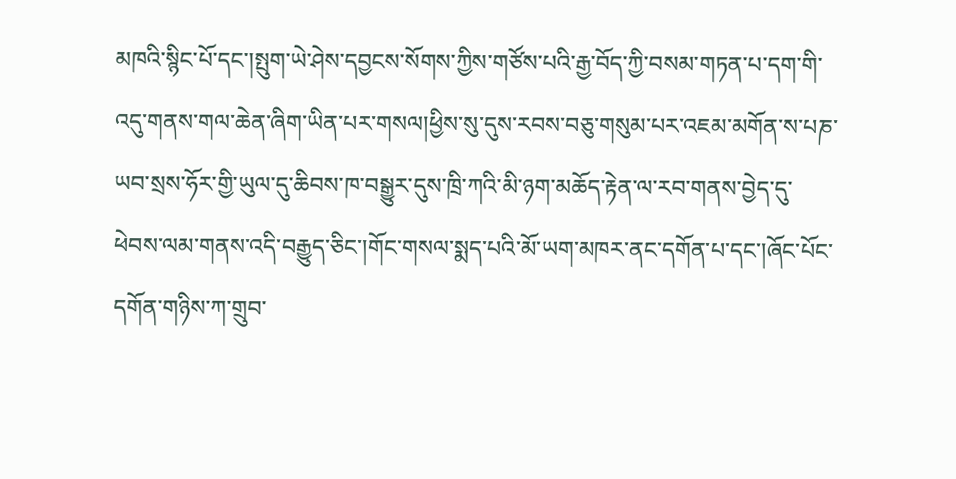མཁའི་སྙིང་པོ་དང་།སྤུག་ཡེ་ཤེས་དབྱངས་སོགས་ཀྱིས་གཙོས་པའི་རྒྱ་བོད་ཀྱི་བསམ་གཏན་པ་དག་གི་འདུ་གནས་གལ་ཆེན་ཞིག་ཡིན་པར་གསལ།ཕྱིས་སུ་དུས་རབས་བཅུ་གསུམ་པར་འཇམ་མགོན་ས་པཎ་ཡབ་སྲས་ཧོར་གྱི་ཡུལ་དུ་ཆིབས་ཁ་བསྒྱུར་དུས་ཁྲི་ཀའི་མི་ཉག་མཆོད་རྟེན་ལ་རབ་གནས་བྱེད་དུ་ཕེབས་ལམ་གནས་འདི་བརྒྱུད་ཅིང་།གོང་གསལ་སྨད་པའི་མོ་ཡག་མཁར་ནང་དགོན་པ་དང་།ཞོང་པོང་དགོན་གཉིས་ཀ་གྲུབ་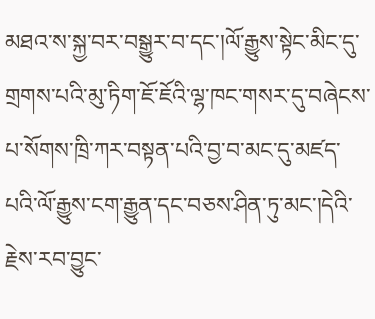མཐའ་ས་སྐྱ་བར་བསྒྱུར་བ་དང་།ལོ་རྒྱུས་སྟེང་མིང་དུ་གྲགས་པའི་མུ་ཏིག་ཇོ་ཇོའི་ལྷ་ཁང་གསར་དུ་བཞེངས་པ་སོགས་ཁྲི་ཀར་བསྟན་པའི་བྱ་བ་མང་དུ་མཛད་པའི་ལོ་རྒྱུས་ངག་རྒྱུན་དང་བཅས་ཤིན་ཏུ་མང་།དེའི་རྗེས་རབ་བྱུང་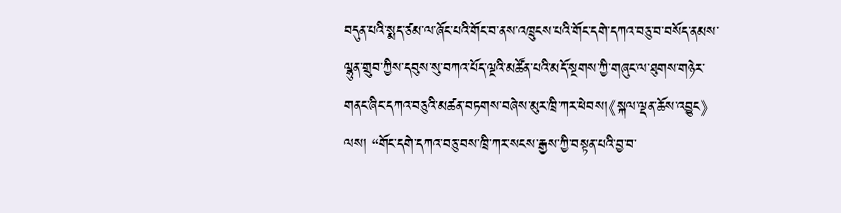བདུན་པའི་སྨད་ཙམ་ལ་ཞོང་པའི་གོང་བ་ནས་འཁྲུངས་པའི་གོང་དགེ་དཀའ་བཅུ་བ་བསོད་ནམས་ལྷུན་གྲུབ་ཀྱིས་དབུས་སུ་བཀའ་པོད་ལྔའི་མཚོན་པའི་མདོ་སྔགས་ཀྱི་གཞུང་ལ་ཐུགས་གཉེར་གནང་ཞིང་དཀའ་བཅུའི་མཚན་བཏགས་བཞེས་མུར་ཁྲི་ཀར་ཕེབས།《སྐལ་ལྡན་ཆོས་འབྱུང》ལས། “གོང་དགེ་དཀའ་བཅུ་བས་ཁྲི་ཀར་སངས་རྒྱས་ཀྱི་བསྟན་པའི་བྱ་བ་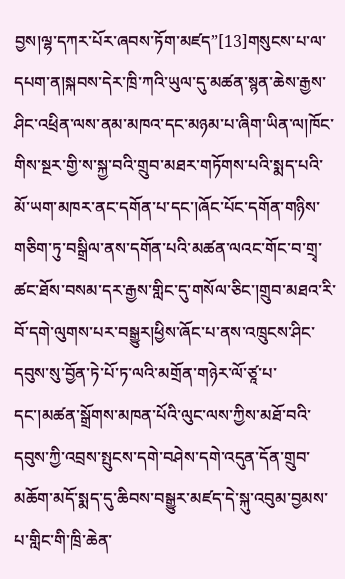བྱས།ལྷ་དཀར་པོར་ཞབས་ཏོག་མཛད”[13]གསུངས་པ་ལ་དཔག་ན།སྐབས་དེར་ཁྲི་ཀའི་ཡུལ་དུ་མཚན་སྙན་ཆེས་རྒྱས་ཤིང་འཕྲིན་ལས་ནམ་མཁའ་དང་མཉམ་པ་ཞིག་ཡིན་ལ།ཁོང་གིས་སྔར་གྱི་ས་སྐྱ་བའི་གྲུབ་མཐར་གཏོགས་པའི་སྨད་པའི་མོ་ཡག་མཁར་ནང་དགོན་པ་དང་།ཞོང་པོང་དགོན་གཉིས་གཅིག་ཏུ་བསྒྲིལ་ནས་དགོན་པའི་མཚན་ལའང་གོང་བ་གྲྭ་ཚང་ཐོས་བསམ་དར་རྒྱས་གླིང་དུ་གསོལ་ཅིང་།གྲུབ་མཐའ་རི་བོ་དགེ་ལུགས་པར་བསྒྱུར།ཕྱིས་ཞོང་པ་ནས་འཁྲུངས་ཤིང་དབུས་སུ་བྱོན་ཏེ་པོ་ཏ་ལའི་མགྲོན་གཉེར་ལོ་ཙཱ་པ་དང་།མཚན་སྒྲོགས་མཁན་པོའི་ལུང་ལས་ཀྱིས་མཐོ་བའི་དབུས་ཀྱི་འབྲས་སྤུངས་དགེ་བཤེས་དགེ་འདུན་དོན་གྲུབ་མཆོག་མདོ་སྨད་དུ་ཆིབས་བསྒྱུར་མཛད་དེ་སྐུ་འབུམ་བྱམས་པ་གླིང་གི་ཁྲི་ཆེན་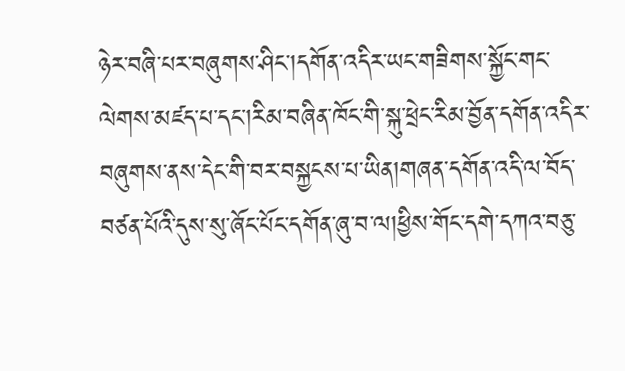ཉེར་བཞི་པར་བཞུགས་ཤིང་།དགོན་འདིར་ཡང་གཟིགས་སྐྱོང་གང་ལེགས་མཛད་པ་དང་།རིམ་བཞིན་ཁོང་གི་སྐུ་ཕྲེང་རིམ་བྱོན་དགོན་འདིར་བཞུགས་ནས་དེང་གི་བར་བསྐྱངས་པ་ཡིན།གཞན་དགོན་འདི་ལ་བོད་བཙན་པོའི་དུས་སུ་ཞོང་པོང་དགོན་ཞུ་བ་ལ།ཕྱིས་གོང་དགེ་དཀའ་བཅུ་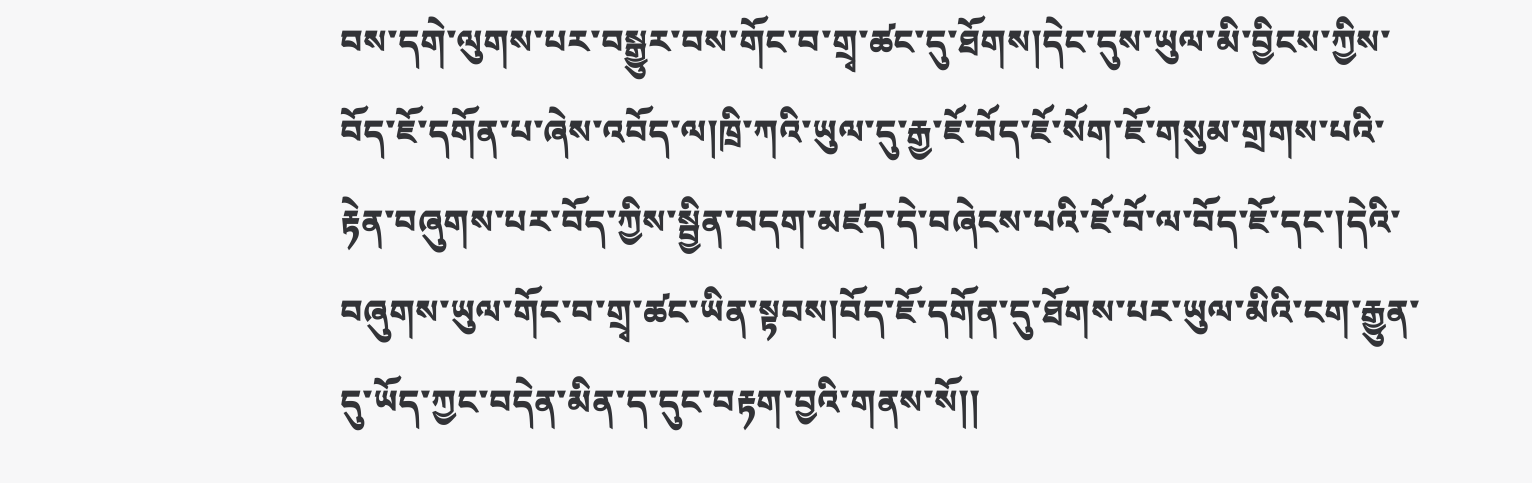བས་དགེ་ལུགས་པར་བསྒྱུར་བས་གོང་བ་གྲྭ་ཚང་དུ་ཐོགས།དེང་དུས་ཡུལ་མི་བྱིངས་ཀྱིས་བོད་ཇོ་དགོན་པ་ཞེས་འབོད་ལ།ཁྲི་ཀའི་ཡུལ་དུ་རྒྱ་ཇོ་བོད་ཇོ་སོག་ཇོ་གསུམ་གྲགས་པའི་རྟེན་བཞུགས་པར་བོད་ཀྱིས་སྦྱིན་བདག་མཛད་དེ་བཞེངས་པའི་ཇོ་བོ་ལ་བོད་ཇོ་དང་།དེའི་བཞུགས་ཡུལ་གོང་བ་གྲྭ་ཚང་ཡིན་སྟབས།བོད་ཇོ་དགོན་དུ་ཐོགས་པར་ཡུལ་མིའི་ངག་རྒྱུན་དུ་ཡོད་ཀྱང་བདེན་མིན་ད་དུང་བརྟག་བྱའི་གནས་སོ།།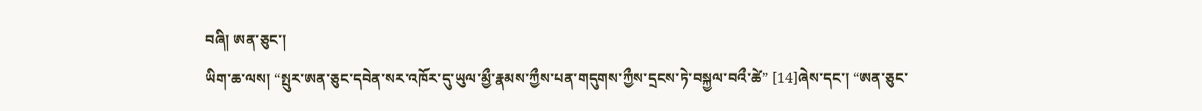བཞི། ཨན་ཅུང་།
ཡིག་ཆ་ལས། “སྤུར་ཨན་ཅུང་དབེན་སར་འཁོར་དུ་ཡུལ་མྱྀ་རྣམས་ཀྱྀས་པན་གདུགས་ཀྱྀས་དྲངས་ཏེ་བསྐྱལ་བའྀ་ཚེ” [14]ཞེས་དང་། “ཨན་ཅུང་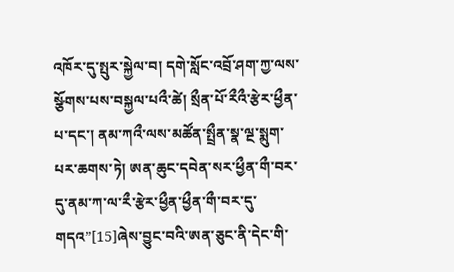འཁོར་དུ་སྤུར་སྐྱེལ་བ། དགེ་སློང་འབྲོ་ཤག་ཀྱ་ལས་སྩོགས་པས་བསྐྱལ་པའྀ་ཚེ། སྲྀན་པོ་རྀའྀ་རྩེར་ཕྱྀན་པ་དང་། ནམ་ཀའྀ་ལས་མཚོན་སྤྲྀན་སྣ་ལྔ་སྨུག་པར་ཆགས་ཏེ། ཨན་ཆུང་དབེན་སར་ཕྱྀན་གྀ་བར་དུ་ནམ་ཀ་ལ་རྀ་རྩེར་ཕྱྀན་ཕྱྀན་གྀ་བར་དུ་གདའ”[15]ཞེས་བྱུང་བའི་ཨན་ཅུང་ནི་དེང་གི་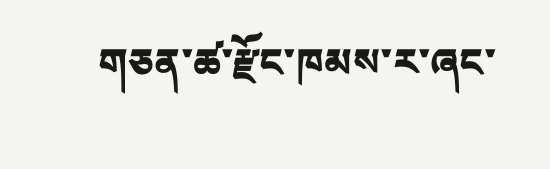གཅན་ཚ་རྫོང་ཁམས་ར་ཞང་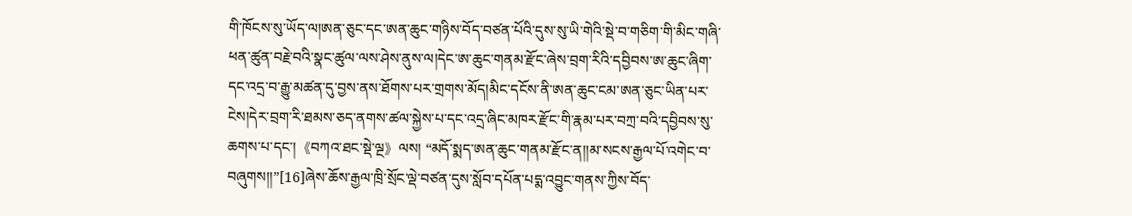གི་ཁོངས་སུ་ཡོད་ལ།ཨན་ཅུང་དང་ཨན་ཆུང་གཉིས་བོད་བཙན་པོའི་དུས་སུ་ཡི་གེའི་སྡེ་བ་གཅིག་གི་མིང་གཞི་ཕན་ཚུན་བརྗེ་བའི་སྣང་ཚུལ་ལས་ཤེས་ནུས་ལ།དེང་ཨ་ཆུང་གནམ་རྫོང་ཞེས་བྲག་རིའི་དབྱིབས་ཨ་ཆུང་ཞིག་དང་འདྲ་བ་རྒྱུ་མཚན་དུ་བྱས་ནས་ཐོགས་པར་གྲགས་མོད།མིང་དངོས་ནི་ཨན་ཆུང་ངམ་ཨན་ཅུང་ཡིན་པར་ངེས།དེར་བྲག་རི་ཐམས་ཅད་ནགས་ཚལ་སྐྱེས་པ་དང་འདྲ་ཞིང་མཁར་རྫོང་གི་རྣམ་པར་བཀྲ་བའི་དབྱིབས་སུ་ཆགས་པ་དང་།《བཀའ་ཐང་སྡེ་ལྔ》ལས། “མདོ་སྨད་ཨན་ཆུང་གནམ་རྫོང་ན།།མ་སངས་རྒྱལ་པོ་འགེང་བ་བཞུགས།།”[16]ཞེས་ཆོས་རྒྱལ་ཁྲི་སྲོང་ལྡེ་བཙན་དུས་སློབ་དཔོན་པདྨ་འབྱུང་གནས་ཀྱིས་བོད་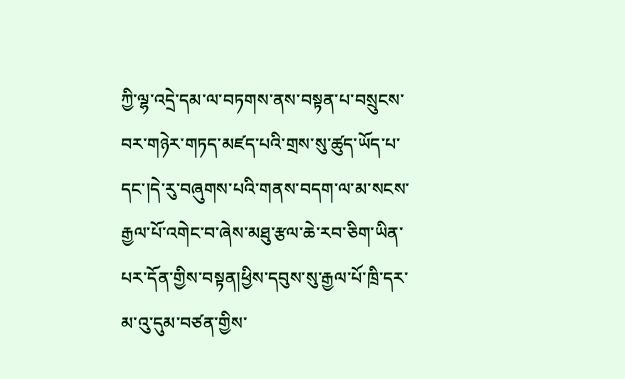ཀྱི་ལྷ་འདྲེ་དམ་ལ་བཏགས་ནས་བསྟན་པ་བསྲུངས་བར་གཉེར་གཏད་མཛད་པའི་གྲས་སུ་ཚུད་ཡོད་པ་དང་།དེ་རུ་བཞུགས་པའི་གནས་བདག་ལ་མ་སངས་རྒྱལ་པོ་འགེང་བ་ཞེས་མཐུ་རྩལ་ཆེ་རབ་ཅིག་ཡིན་པར་དོན་གྱིས་བསྟན།ཕྱིས་དབུས་སུ་རྒྱལ་པོ་ཁྲི་དར་མ་འུ་དུམ་བཙན་གྱིས་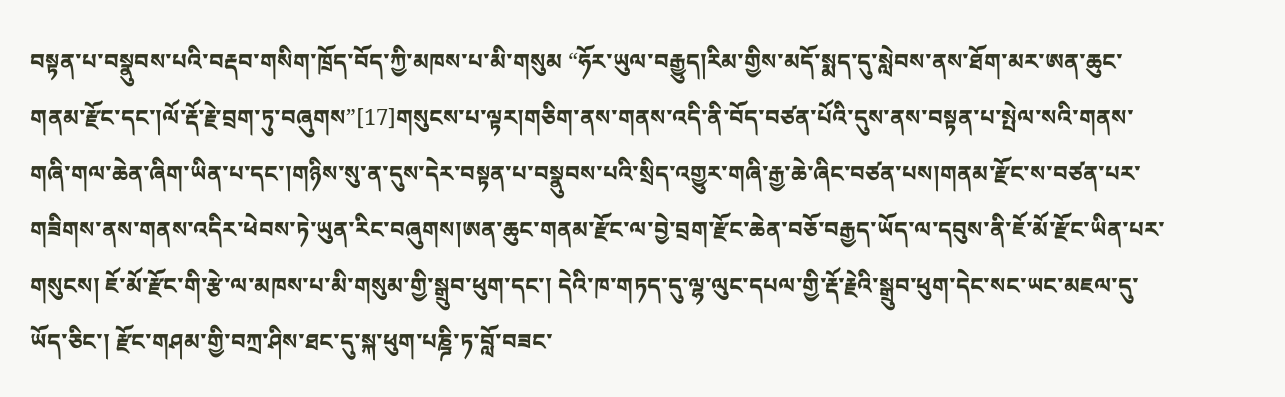བསྟན་པ་བསྣུབས་པའི་བརྡབ་གསིག་ཁྲོད་བོད་ཀྱི་མཁས་པ་མི་གསུམ “ཧོར་ཡུལ་བརྒྱུད།རིམ་གྱིས་མདོ་སྨད་དུ་སླེབས་ནས་ཐོག་མར་ཨན་ཆུང་གནམ་རྫོང་དང་།ལོ་རྡོ་རྗེ་བྲག་ཏུ་བཞུགས”[17]གསུངས་པ་ལྟར།གཅིག་ནས་གནས་འདི་ནི་བོད་བཙན་པོའི་དུས་ནས་བསྟན་པ་སྤེལ་སའི་གནས་གཞི་གལ་ཆེན་ཞིག་ཡིན་པ་དང་།གཉིས་སུ་ན་དུས་དེར་བསྟན་པ་བསྣུབས་པའི་སྲིད་འགྱུར་གཞི་རྒྱ་ཆེ་ཞིང་བཙན་པས།གནམ་རྫོང་ས་བཙན་པར་གཟིགས་ནས་གནས་འདིར་ཕེབས་ཏེ་ཡུན་རིང་བཞུགས།ཨན་ཆུང་གནམ་རྫོང་ལ་བྱེ་བྲག་རྫོང་ཆེན་བཅོ་བརྒྱད་ཡོད་ལ་དབུས་ནི་ཇོ་མོ་རྫོང་ཡིན་པར་གསུངས། ཇོ་མོ་རྫོང་གི་རྩེ་ལ་མཁས་པ་མི་གསུམ་གྱི་སྒྲུབ་ཕུག་དང་། དེའི་ཁ་གཏད་དུ་ལྷ་ལུང་དཔལ་གྱི་རྡོ་རྗེའི་སྒྲུབ་ཕུག་དེང་སང་ཡང་མཇལ་དུ་ཡོད་ཅིང་། རྫོང་གཤམ་གྱི་བཀྲ་ཤིས་ཐང་དུ་སྐ་ཕུག་པཎྜི་ཏ་བློ་བཟང་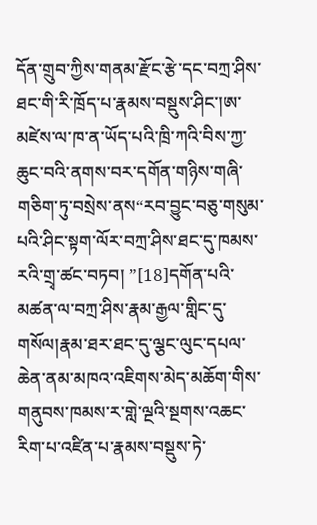དོན་གྲུབ་ཀྱིས་གནམ་རྫོང་རྩེ་དང་བཀྲ་ཤིས་ཐང་གི་རི་ཁྲོད་པ་རྣམས་བསྡུས་ཤིང་།ཨ་མཛེས་ལ་ཁ་ན་ཡོད་པའི་ཁྲི་ཀའི་བིས་ཀྱ་ཆུང་བའི་ནགས་བར་དགོན་གཉིས་གཞི་གཅིག་ཏུ་བསྲེས་ནས“རབ་བྱུང་བཅུ་གསུམ་པའི་ཤིང་སྟག་ལོར་བཀྲ་ཤིས་ཐང་དུ་ཁམས་རའི་གྲྭ་ཚང་བཏབ། ”[18]དགོན་པའི་མཚན་ལ་བཀྲ་ཤིས་རྣམ་རྒྱལ་གླིང་དུ་གསོལ།རྣམ་ཐར་ཐང་དུ་ལྕང་ལུང་དཔལ་ཆེན་ནམ་མཁའ་འཇིགས་མེད་མཆོག་གིས་གནུབས་ཁམས་ར་གླེ་ལྔའི་སྔགས་འཆང་རིག་པ་འཛིན་པ་རྣམས་བསྡུས་ཏེ་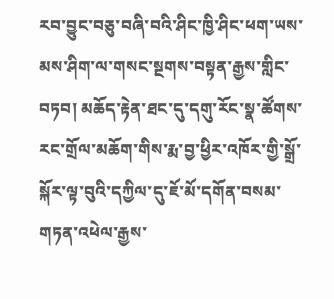རབ་བྱུང་བཅུ་བཞི་བའི་ཤིང་ཁྱི་ཤིང་ཕག་ཡས་མས་ཤིག་ལ་གསང་སྔགས་བསྟན་རྒྱས་གླིང་བཏབ། མཆོད་རྟེན་ཐང་དུ་དགུ་རོང་སྣ་ཚོགས་རང་གྲོལ་མཆོག་གིས་རྨ་བྱ་ཕྱིར་འཁོར་གྱི་སྒྲོ་སྐོར་ལྟ་བུའི་དཀྱིལ་དུ་ཇོ་མོ་དགོན་བསམ་གཏན་འཕེལ་རྒྱས་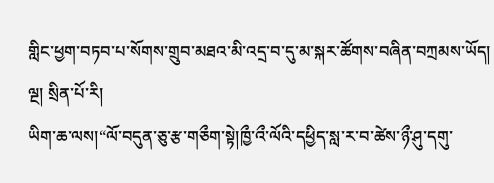གླིང་ཕྱག་བཏབ་པ་སོགས་གྲུབ་མཐའ་མི་འདྲ་བ་དུ་མ་སྐར་ཚོགས་བཞིན་བཀྲམས་ཡོད།
ལྔ། སྲིན་པོ་རི།
ཡིག་ཆ་ལས།“ལོ་བདུན་ཅུ་རྩ་གཅྀག་སྟེ།ཁྱྀ་འྀ་ལོའི་དཕྱིད་སླ་ར་བ་ཚེས་ཉྀ་ཤུ་དགུ་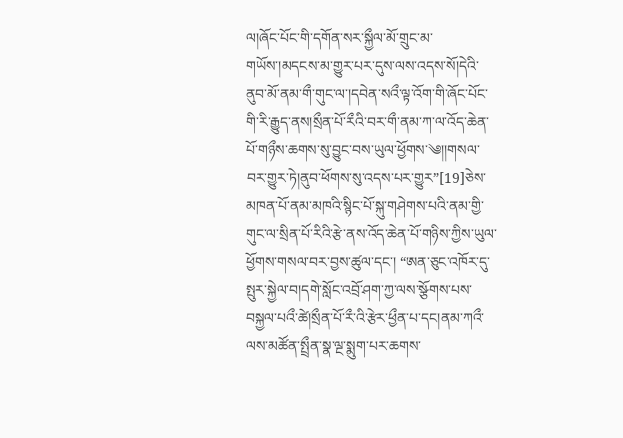ལ།ཞོང་པོང་གི་དགོན་སར་སྐྱྀལ་མོ་གྲུང་མ་གཡོས་།མདངས་མ་གྱུར་པར་དུས་ལས་འདས་སོ།དེའི་ནུབ་མོ་ནམ་གྀ་གུང་ལ་།དབེན་སའྀ་ལྟ་འོག་གི་ཞོང་པོང་གི་རི་རྒྱུད་ནས།སྲྀན་པོ་རྀའི་བར་གྀ་ནམ་ཀ་ལ་འོད་ཆེན་པོ་གཉྀས་ཆགས་སུ་བྱུང་བས་ཡུལ་ཕྱོགས་༄།།གསལ་བར་གྱུར་ཏེ།ནུབ་ཕོགས་སུ་འདས་པར་གྱུར”[19]ཅེས་མཁན་པོ་ནམ་མཁའི་སྙིང་པོ་སྐུ་གཤེགས་པའི་ནམ་གྱི་གུང་ལ་སྲིན་པོ་རིའི་རྩེ་ནས་འོད་ཆེན་པོ་གཉིས་ཀྱིས་ཡུལ་ཕྱོགས་གསལ་བར་བྱས་ཚུལ་དང་། “ཨན་ཅུང་འཁོར་དུ་སྤུར་སྐྱེལ་བ།དགེ་སློང་འབྲོ་ཤག་ཀྱ་ལས་སྩོགས་པས་བསྐྱལ་པའྀ་ཚེ།སྲྀན་པོ་རྀ་འི་རྩེར་ཕྱྀན་པ་དང།ནམ་ཀའྀ་ལས་མཚོན་སྤྲྀན་སྣ་ལྔ་སྨུག་པར་ཆགས་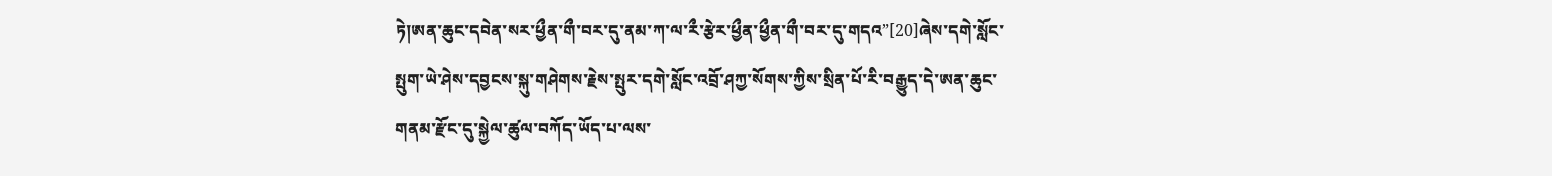ཏེ།ཨན་ཆུང་དབེན་སར་ཕྱྀན་གྀ་བར་དུ་ནམ་ཀ་ལ་རྀ་རྩེར་ཕྱྀན་ཕྱྀན་གྀ་བར་དུ་གདའ”[20]ཞེས་དགེ་སློང་སྤུག་ཡེ་ཤེས་དབྱངས་སྐུ་གཤེགས་རྗེས་སྤུར་དགེ་སློང་འབྲོ་ཤཀྱ་སོགས་ཀྱིས་སྲིན་པོ་རི་བརྒྱུད་དེ་ཨན་ཆུང་གནམ་རྫོང་དུ་སྐྱེལ་ཚུལ་བཀོད་ཡོད་པ་ལས་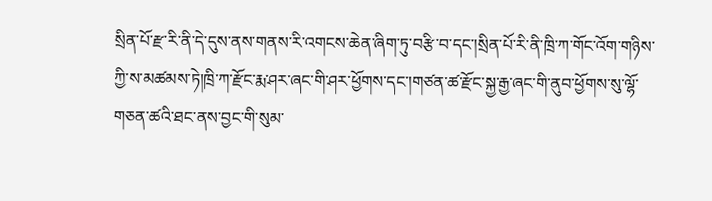སྲིན་པོ་རྫ་རི་ནི་དེ་དུས་ནས་གནས་རི་འགངས་ཆེན་ཞིག་ཏུ་བརྩི་བ་དང་།སྲིན་པོ་རི་ནི་ཁྲི་ཀ་གོང་འོག་གཉིས་ཀྱི་ས་མཚམས་ཏེ།ཁྲི་ཀ་རྫོང་རྨ་ཤར་ཞང་གི་ཤར་ཕྱོགས་དང་།གཙན་ཚ་རྫོང་སྐྱ་རྒྱ་ཞང་གི་ནུབ་ཕྱོགས་སུ་ལྷོ་གཅན་ཚའི་ཐང་ནས་བྱང་གི་སུམ་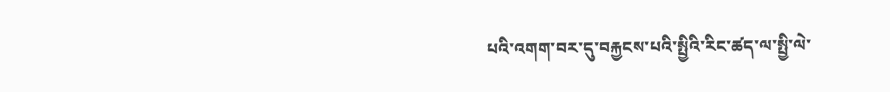པའི་འགག་བར་དུ་བརྐྱངས་པའི་སྤྱིའི་རིང་ཚད་ལ་སྤྱི་ལེ་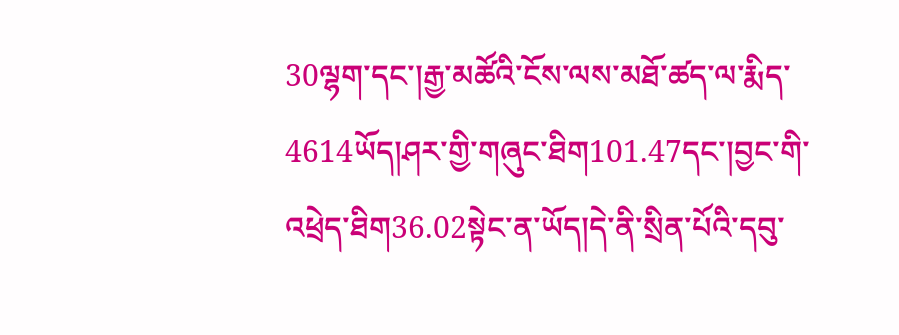30ལྷག་དང་།རྒྱ་མཚོའི་ངོས་ལས་མཐོ་ཚད་ལ་རྨིད་4614ཡོད།ཤར་གྱི་གཞུང་ཐིག101.47དང་།བྱང་གི་འཕྲེད་ཐིག36.02སྟེང་ན་ཡོད།དེ་ནི་སྲིན་པོའི་དབུ་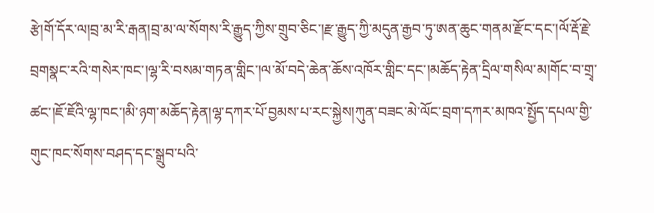རྩེ།གོ་དོར་ལ།བྲ་མ་རི་རྒན།བྲ་མ་ལ་སོགས་རི་རྒྱུད་ཀྱིས་གྲུབ་ཅིང་།རྫ་རྒྱུད་ཀྱི་མདུན་རྒྱབ་ཏུ་ཨན་ཆུང་གནམ་རྫོང་དང་།ལོ་རྡོ་རྗེ་བྲགསྣང་རའི་གསེར་ཁང་།ལྷ་རི་བསམ་གཏན་གླིང་།ལ་མོ་བདེ་ཆེན་ཆོས་འཁོར་གླིང་དང་།མཆོད་རྟེན་དྲིལ་གསིལ་མ།གོང་བ་གྲྭ་ཚང་།ཇོ་ཇོའི་ལྷ་ཁང་།མི་ཉག་མཆོད་རྟེན།ལྷ་དཀར་པོ་བྱམས་པ་རང་སྐྱེས།ཀུན་བཟང་མེ་ལོང་བྲག་དཀར་མཁའ་སྤྱོད་དཔལ་གྱི་གུང་ཁང་སོགས་བཤད་དང་སྒྲུབ་པའི་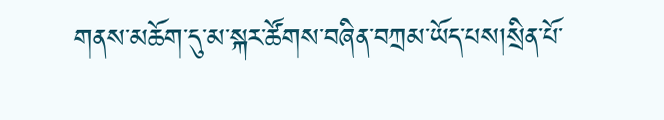གནས་མཆོག་དུ་མ་སྐར་ཚོགས་བཞིན་བཀྲམ་ཡོད་པས།སྲིན་པོ་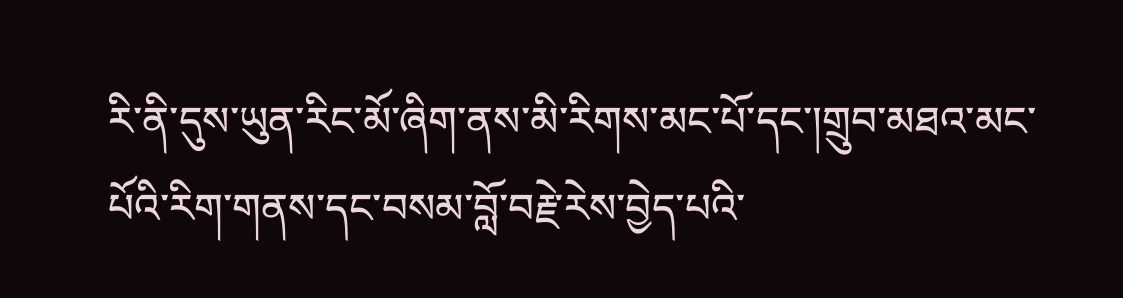རི་ནི་དུས་ཡུན་རིང་མོ་ཞིག་ནས་མི་རིགས་མང་པོ་དང་།གྲུབ་མཐའ་མང་པོའི་རིག་གནས་དང་བསམ་བློ་བརྗེ་རེས་བྱེད་པའི་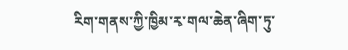རིག་གནས་ཀྱི་ཁྱིམ་རྭ་གལ་ཆེན་ཞིག་ཏུ་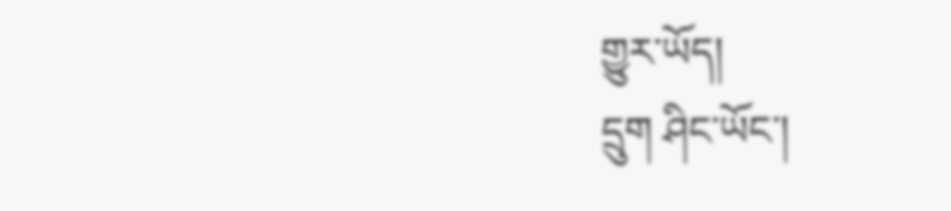གྱུར་ཡོད།
དྲུག ཤིང་ཡོང་།